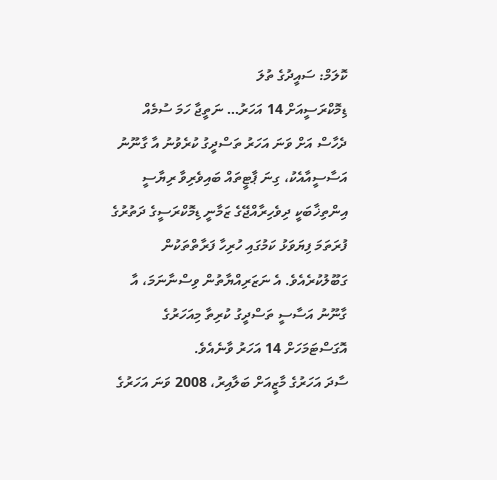ކޮލަމް: ސައީދުގެ ތުލަ
ޑިމޮކްރަސީއަށް 14 އަހަރު… ނަތީޖާ ހަމަ ސުމެއް
ދެހާސް އަށް ވަނަ އަހަރު ތަސްދީގު ކުރެވުނު އާ ގާނޫނު އަސާސީއާއެކު، ގިނަ ޕާޓީތައް ބައިވެރިވާ ރިޔާސީ އިންތިޚާބަކީ ދިވެހިރާއްޖޭގެ ޒަމާނީ ޑިމޮކްރަސީގެ ދަތުރުގެ ފުރަތަމަ ފިޔަވަޅު ކަމުގައި ހުރިހާ ފަރާތްތަކުން ގަބޫލުކުރެއެވެ. އެ ނަޒަރިއްޔާތުން ވިސްނާނަމަ، އާ ގާނޫނު އަސާސީ ތަސްދީގު ކުރިތާ މިއަހަރުގެ އޮގަސްޓަމަހަށް 14 އަހަރު ވާނެއެވެ.
ސާދަ އަހަރުގެ މާޒީއަށް ބަލާއިރު، 2008 ވަނަ އަހަރުގެ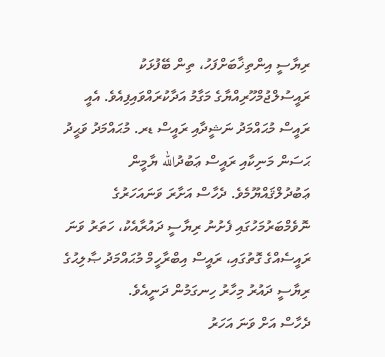ރިޔާސީ އިންތިޚާބަށްފަހު، ތިން ބޭފުޅަކު ރައީސުލްޖުމްހޫރިއްޔާގެ މަގާމު އަދާކުރައްވައިފިއެވެ. އެއީ ރައީސް މުޙައްމަދު ނަޝީދާއި ރައީސް ޑރ. މުޙައްމަދު ވަޙީދު ޙަސަން މަނިކާއި ރައީސް ޢަބުދުالله ޔާމީން ޢަބުދުލްޤައްޔޫމެވެ. ދެހާސް އަށާރަ ވަނައަހަރުގެ ނޮވެމްބަރުމަހުގައި ފެށުނު ރިޔާސީ ދައުރާއެކު، ހަތަރު ވަނަ ރައީސެއްގެ ގޮތުގައި، ރައީސް އިބްރާހީމް މުޙައްމަދު ޞާލިޙުގެ ރިޔާސީ ދައުރު މިހާރު ހިނގަމުން ދަނީއެވެ.
ދެހާސް އަށް ވަނަ އަހަރު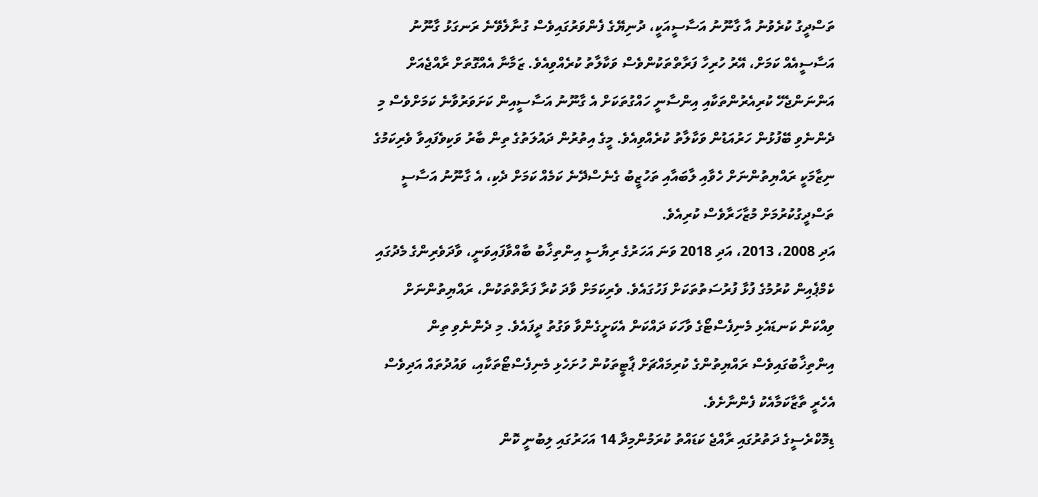ތަސްދީގު ކުރެވުނު އާ ގާނޫނު އަސާސީއަކީ، ދުނިޔޭގެ ފެންވަރުގައިވެސް ގުނާލެވޭނެ ރަނގަޅު ގާނޫނު އަސާސީއެއް ކަމަށް، އޭރު ހުރިހާ ފަރާތްތަކުންވެސް ވަކާލާތު ކުރެއްވިއެވެ. ޒަމާނާ އެއްގޮތަށް ރާއްޖެއަށް އަންނަންޖެހޭ ކުރިއެރުންތަކާއި އިންސާނީ ހައްގުތަކަށް އެ ގާނޫނު އަސާސީއިން ކަށަވަރުވާނެ ކަމަށްވެސް މި ދެންނެވި ބޭފުޅުން ހަރުއަޑުން ވަކާލާތު ކުރެއްވިއެވެ. މީގެ އިތުރުން ދައުލަތުގެ ތިން ބާރު ވަކިވެފައިވާ ވެރިކަމުގެ ނިޒާމަކީ ރައްޔިތުންނަށް ހެވާއި ލާބައާއި ތަހުޒީބު ގެނެސްދޭނެ ކަމެއް ކަމަށް ދެކި، އެ ގާނޫނު އަސާސީ ތަސްދީގުކުރުމަށް މުޒާހަރާވެސް ކުރިއެވެ.
އަދި 2008، 2013، އަދި 2018 ވަނަ އަހަރުގެ ރިޔާސީ އިންތިޚާބު ބާއްވާފައިވަނީ، ވާދަވެރިންގެ މެދުގައި ކެމްޕެއިން ކުރުމުގެ ފުޅާ ފުރުސަތުތަކަށް ފަހުގައެވެ. ވެރިކަމަށް ވާދަ ކުރާ ފަރާތްތަކުން، ރައްޔިތުންނަށް ވިއްކަން ކަނޑައެޅި މެނިފެސްޓޯގެ ވާހަކަ ދައްކަން އެކަށީގެންވާ ވަގުތު ދީފައެވެ. މި ދެންނެވި ތިން އިންތިޚާބުގައިވެސް ރައްޔިތުންގެ ކުރިމައްޗަށް ޕާޓީތަކުން ހުށަހެޅި މެނިފެސްޓޯތަކާއި، ވައުދުތައް އަދިވެސް އެހެރީ ތާޒާކަމާއެކު ފެންނާށެވެ.
ޑިމޮކްރެސީގެ ދަތުރުގައި ރާއްޖެ ކަޑައްތު ކުރަމުންމިދާ 14 އަހަރުގައި ލިބުނީ ކޮން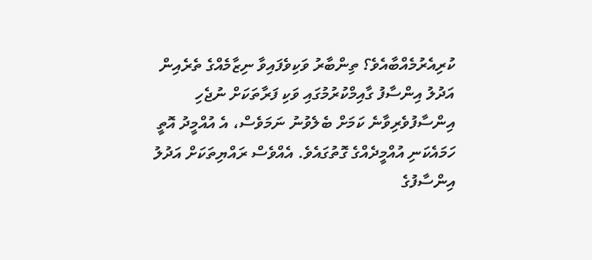ކުރިއެރުމެއްބާއެވެ؟ ތިންބާރު ވަކިވެފައިވާ ނިޒާމެއްގެ ތެރެއިން އަދުލު އިންސާފު ގާއިމްކުރުމުގައި ވަކި ފަރާތަކަށް ނުޖެހި އިންސާފުވެރިވާނެ ކަމަށް ބެލެވުނު ނަމަވެސް، އެ އުއްމީދު އޮތީ ހަމައެކަނި އުއްމީދެއްގެ ގޮތުގައެވެ. އެއްވެސް ރައްޔިތަކަށް އަދުލު އިންސާފުގެ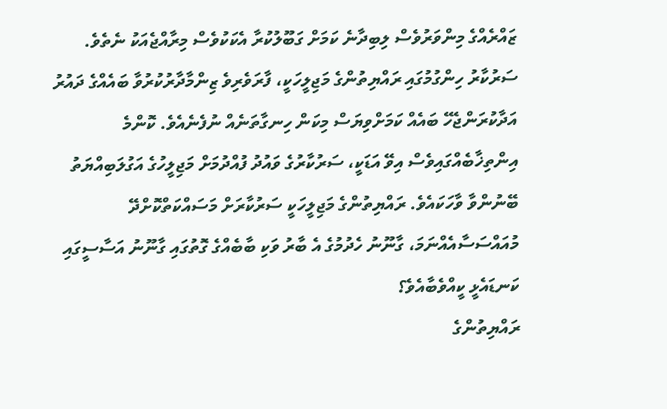ޒައްރެއްގެ މިންވަރުވެސް ލިބިދާނެ ކަމަށް ގަބޫލުކުރާ އެކަކުވެސް މިރާއްޖެއަކު ނެތެވެ.
ސަރުކާރު ހިންގުމުގައި ރައްޔިތުންގެ މަޖިލީހަކީ، ފާރަވެރިވެ ޒިންމާދާރުކުރުވާ ބައެއްގެ ދައުރު އަދާކުރަންޖެހޭ ބައެއް ކަމަށްވިޔަސް މިކަން ހިނގާތަނެއް ނުފެނެއެވެ. ކޮންމެ އިންތިޚާބެއްގައިވެސް އިވޭ އަޑަކީ، ސަރުކާރުގެ ވައުދު ފުއްދުމަށް މަޖިލީހުގެ އަގުލަބިއްޔަތު ބޭނުންވާ ވާހަކައެވެ. ރައްޔިތުންގެ މަޖިލީހަކީ ސަރުކާރަށް މަސައްކަތްކޮށްދޭ މުއައްސަސާއެއްނަމަ، ގާނޫނު ހެދުމުގެ އެ ބާރު ވަކި ބާބެއްގެ ގޮތުގައި ގާނޫނު އަސާސީގައި ކަނޑައެޅީ ކީއްވެބާއެވެ؟
ރައްޔިތުންގެ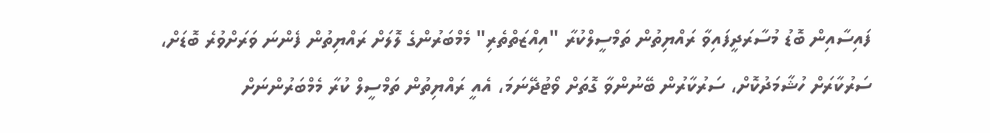ފައިސާއިން ބޮޑު މުސާރަދީފައިވާ ރައްޔިތުން ތަމްސީލްކުރާ "އިއްޒަތްތެރި" މެމްބަރުންގެ ލޮލަށް ރައްޔިތުން ފެންނަ ވަރަށްވުރެ ބޮޑަށް، ސަރުކާރަށް ހުޝާމަދުކޮށް، ސަރުކާރުން ބޭނުންވާ ގޮތަށް ވޯޓުދޭނަމަ، އެއީ ރައްޔިތުން ތަމްސީލް ކުރާ މެމްބަރުންނަށް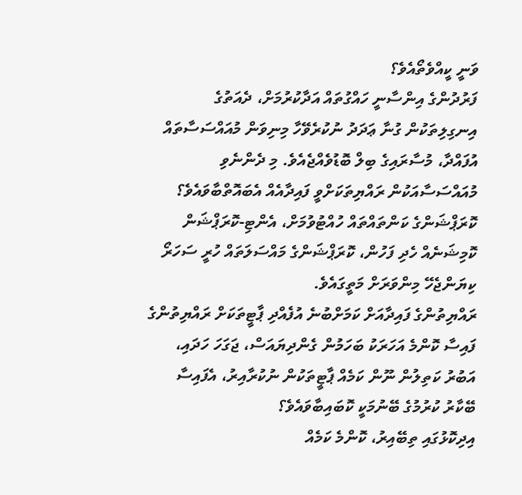ވަނީ ކީއްވެތޯއެވެ؟
ފަރުދުންގެ އިންސާނީ ހައްގުތައް އަދާކުރުމަށް، ދެއަތުގެ އިނގިލިތަކުން ގުނާ ޢަދަދު ނުކުރެވޭހާ މިނިވަން މުއައްސަސާތައް އުފައްދާ، މުސާރައިގެ ބިލް ބޮޑުވެއްޖެއެވެ. މި ދެންނެވި މުއައްސަސާއަކުން ރައްޔިތަކަށްވީ ފައިދާއެއް އެބައޮތްބާވައެވެ؟ ކޮރަޕްޝަންގެ ކަންތައްތައް ހުއްޓުވުމަށް، އެންޓި-ކޮރަޕްޝަން ކޮމިޝަނެއް ހެދި ފަހުން، ކޮރަޕްޝަންގެ މައްސަލަތައް ހުރީ ސަހަރޯ ކިޔަންޖެހޭ މިންވަރަށް މަތީގައެވެ.
ރައްޔިތުންގެ ފައިދާއަށް ކަމަށްބުނެ އުފެއްދި ޕާޓީތަކަށް ރައްޔިތުންގެ ފައިސާ ކޮންމެ އަހަރަކު ބަހަމުން ގެންދިޔައަސް، ޖަގަހަ ހަދައި، އަބުރު ކަތިލުން ނޫން ކަމެއް ޕާޓީތަކުން ނުކުރާއިރު، އެފައިސާ ބޭކާރު ކުރުމުގެ ބޭނުމަކީ ކޮބައިބާވައެވެ؟
އިދިކޮޅުގައި ތިބޭއިރު، ކޮންމެ ކަމެއް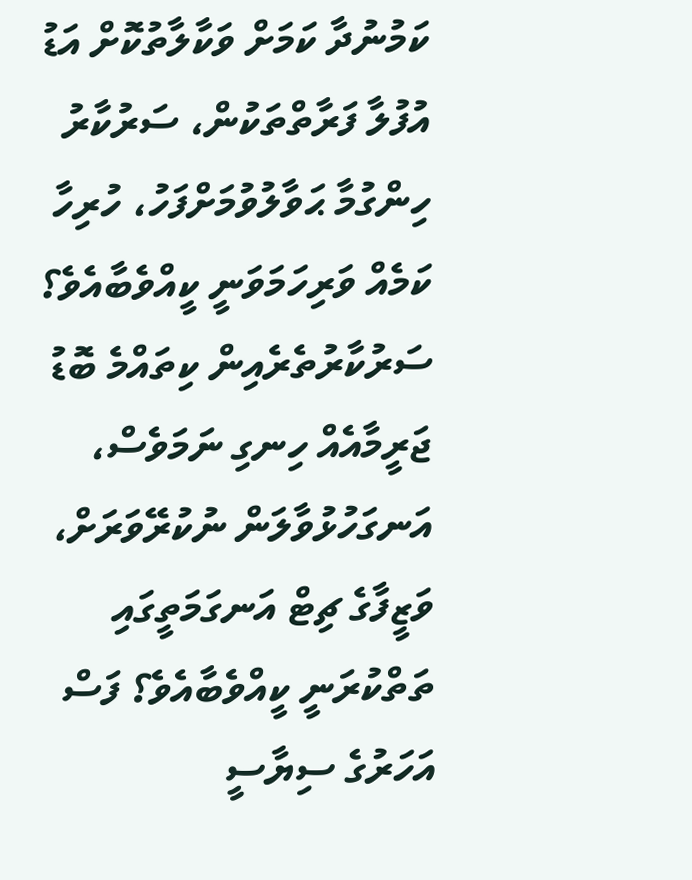ކަމުނުދާ ކަމަށް ވަކާލާތުކޮށް އަޑު އުފުލާ ފަރާތްތަކުން، ސަރުކާރު ހިންގުމާ ޙަވާލުވުމަށްފަހު، ހުރިހާ ކަމެއް ވަރިހަމަވަނީ ކީއްވެބާއެވެ؟ ސަރުކާރުތެރެއިން ކިތައްމެ ބޮޑު ޖަރީމާއެއް ހިނގި ނަމަވެސް، އަނގަހުޅުވާލަން ނުކުރޭވަރަށް، ވަޒީފާގެ ޗިޓް އަނގަމަތީގައި ތަތްކުރަނީ ކީއްވެބާއެވެ؟ ފަސް އަހަރުގެ ސިޔާސީ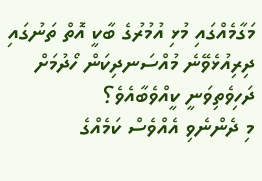މަގާމެއްގައި މުޅި އުމުރުގެ ބާކީ އޮތް ތަނުގައި ދިރިއުޅެވޭނެ މުއްސަނދިކަން ހޯދުމަށް ދަހިވެތިވަނީ ކީއްވެބާއެވެ؟
މި ދެންނެވި އެއްވެސް ކަމެއްގެ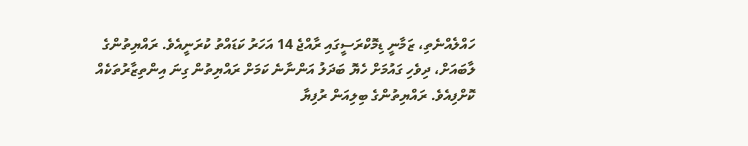ހައްލެއްނެތި، ޒަމާނީ ޑިމޮކްރަސީގައި ރާއްޖެ 14 އަހަރު ކަޑައްތު ކުރަނީއެވެ. ރައްޔިތުންގެ ލާބައަށް، ދިވެހި ގައުމަށް ހެޔޮ ބަދަލު އަންނާނެ ކަމަށް ރައްޔިތުން ގިނަ އިންތިޒާރުތަކެއް ކޮށްފިއެވެ. ރައްޔިތުންގެ ބިލިއަން ރުފިޔާ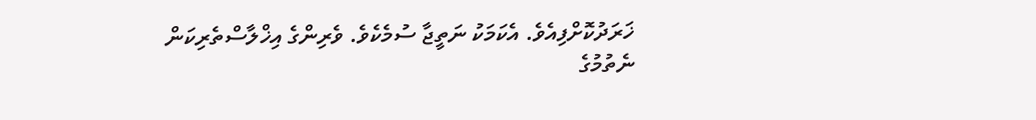ޚަރަދުކޮށްފިއެވެ. އެކަމަކު ނަތީޖާ ސުމެކެވެ. ވެރިންގެ އިޚްލާސްތެރިކަން ނެތުމުގެ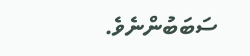ސަބަބުންނެވެ.